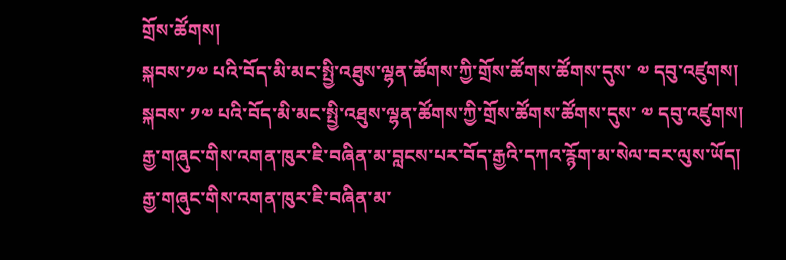གྲོས་ཚོགས།
སྐབས་༡༧ པའི་བོད་མི་མང་སྤྱི་འཐུས་ལྷན་ཚོགས་ཀྱི་གྲོས་ཚོགས་ཚོགས་དུས་ ༧ དབུ་འཛུགས།
སྐབས་ ༡༧ པའི་བོད་མི་མང་སྤྱི་འཐུས་ལྷན་ཚོགས་ཀྱི་གྲོས་ཚོགས་ཚོགས་དུས་ ༧ དབུ་འཛུགས།
རྒྱ་གཞུང་གིས་འགན་ཁུར་ཇི་བཞིན་མ་བླངས་པར་བོད་རྒྱའི་དཀའ་རྙོག་མ་སེལ་བར་ལུས་ཡོད།
རྒྱ་གཞུང་གིས་འགན་ཁུར་ཇི་བཞིན་མ་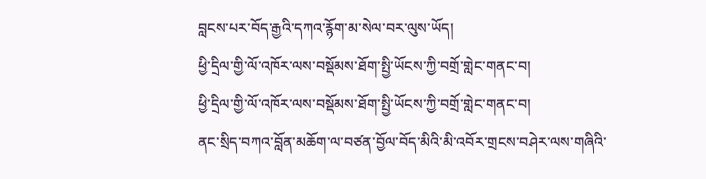བླངས་པར་བོད་རྒྱའི་དཀའ་རྙོག་མ་སེལ་བར་ལུས་ཡོད།
ཕྱི་དྲིལ་གྱི་ལོ་འཁོར་ལས་བསྡོམས་ཐོག་སྤྱི་ཡོངས་ཀྱི་བགྲོ་གླེང་གནང་བ།
ཕྱི་དྲིལ་གྱི་ལོ་འཁོར་ལས་བསྡོམས་ཐོག་སྤྱི་ཡོངས་ཀྱི་བགྲོ་གླེང་གནང་བ།
ནང་སྲིད་བཀའ་བློན་མཆོག་ལ་བཙན་བྱོལ་བོད་མིའི་མི་འབོར་གྲངས་བཤེར་ལས་གཞིའི་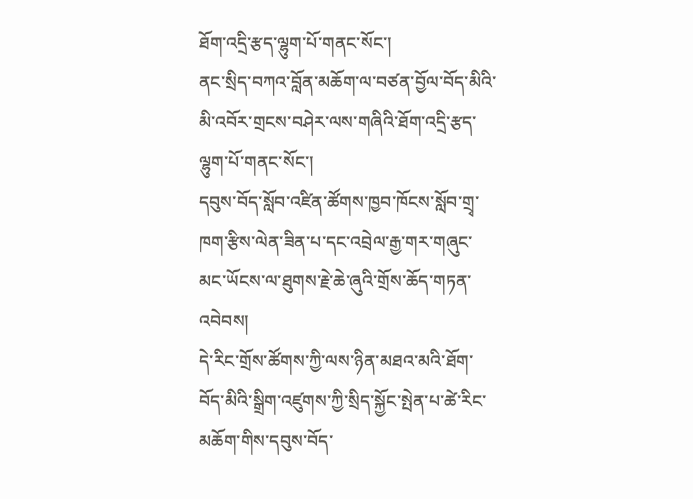ཐོག་འདྲི་རྩད་ལྷུག་པོ་གནང་སོང་།
ནང་སྲིད་བཀའ་བློན་མཆོག་ལ་བཙན་བྱོལ་བོད་མིའི་མི་འབོར་གྲངས་བཤེར་ལས་གཞིའི་ཐོག་འདྲི་རྩད་ལྷུག་པོ་གནང་སོང་།
དབུས་བོད་སློབ་འཛིན་ཚོགས་ཁྱབ་ཁོངས་སློབ་གྲྭ་ཁག་རྩིས་ལེན་ཟིན་པ་དང་འབྲེལ་རྒྱ་གར་གཞུང་མང་ཡོངས་ལ་ཐུགས་རྗེ་ཆེ་ཞུའི་གྲོས་ཆོད་གཏན་འབེབས།
དེ་རིང་གྲོས་ཚོགས་ཀྱི་ལས་ཉིན་མཐའ་མའི་ཐོག་བོད་མིའི་སྒྲིག་འཛུགས་ཀྱི་སྲིད་སྐྱོང་སྤེན་པ་ཚེ་རིང་མཆོག་གིས་དབུས་བོད་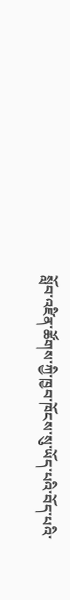སློབ་འཛིན་ཚོགས་ཀྱི་ཁྱབ་ཁོངས་སུ་ཡོད་པའི་བོད་པའི་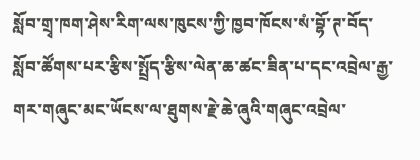སློབ་གྲྭ་ཁག་ཤེས་རིག་ལས་ཁུངས་ཀྱི་ཁྱབ་ཁོངས་སཾ་བྷོ་ཊ་བོད་སློབ་ཚོགས་པར་རྩིས་སྤྲོད་རྩིས་ལེན་ཆ་ཚང་ཟིན་པ་དང་འབྲེལ་རྒྱ་གར་གཞུང་མང་ཡོངས་ལ་ཐུགས་རྗེ་ཆེ་ཞུའི་གཞུང་འབྲེལ་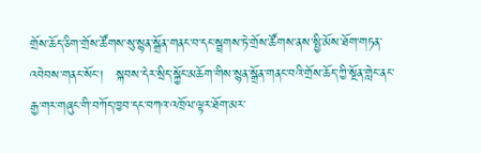གྲོས་ཆོད་ཅིག་གྲོས་ཚོགས་སུ་སྙན་སྒྲོན་གནང་བ་དང་སྦྲགས་ཏེ་གྲོས་ཚོགས་ནས་སྤྱི་མོས་ཐོག་གཏན་འབེབས་གནང་སོང་།   སྐབས་དེར་སྲིད་སྐྱོང་མཆོག་གིས་སྙན་སྒྲོན་གནང་བའི་གྲོས་ཆོད་ཀྱི་སྔོན་གླེང་ནང་རྒྱ་གར་གཞུང་གི་བཀོད་ཁྱབ་དང་བཀའ་འཁྲོལ་ལྟར་ཐོག་མར་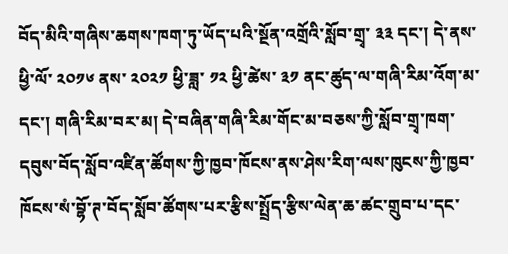བོད་མིའི་གཞིས་ཆགས་ཁག་ཏུ་ཡོད་པའི་སྔོན་འགྲོའི་སློབ་གྲྭ་ ༣༣ དང་། དེ་ནས་ཕྱི་ལོ་ ༢༠༡༦ ནས་ ༢༠༢༡ ཕྱི་ཟླ་ ༡༢ ཕྱི་ཚེས་ ༣༡ ནང་ཚུད་ལ་གཞི་རིམ་འོག་མ་དང་། གཞི་རིམ་བར་མ། དེ་བཞིན་གཞི་རིམ་གོང་མ་བཅས་ཀྱི་སློབ་གྲྭ་ཁག་དབུས་བོད་སློབ་འཛིན་ཚོགས་ཀྱི་ཁྱབ་ཁོངས་ནས་ཤེས་རིག་ལས་ཁུངས་ཀྱི་ཁྱབ་ཁོངས་སཾ་བྷོ་ཊ་བོད་སློབ་ཚོགས་པར་རྩིས་སྤྲོད་རྩིས་ལེན་ཆ་ཚང་གྲུབ་པ་དང་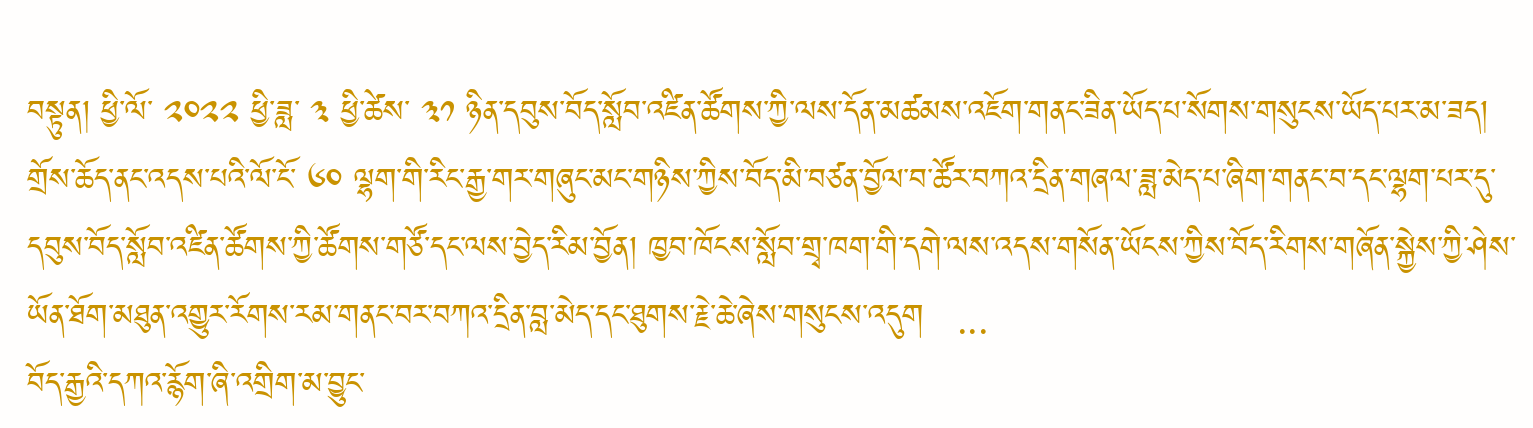བསྟུན། ཕྱི་ལོ་ ༢༠༢༢ ཕྱི་ཟླ་ ༣ ཕྱི་ཚེས་ ༣༡ ཉིན་དབུས་བོད་སློབ་འཛིན་ཚོགས་ཀྱི་ལས་དོན་མཚམས་འཇོག་གནང་ཟིན་ཡོད་པ་སོགས་གསུངས་ཡོད་པར་མ་ཟད། གྲོས་ཆོད་ནང་འདས་པའི་ལོ་ངོ་ ༦༠ ལྷག་གི་རིང་རྒྱ་གར་གཞུང་མང་གཉིས་ཀྱིས་བོད་མི་བཙན་བྱོལ་བ་ཚོར་བཀའ་དྲིན་གཞལ་ཟླ་མེད་པ་ཞིག་གནང་བ་དང་ལྷག་པར་དུ་དབུས་བོད་སློབ་འཛིན་ཚོགས་ཀྱི་ཚོགས་གཙོ་དང་ལས་བྱེད་རིམ་བྱོན། ཁྱབ་ཁོངས་སློབ་གྲྭ་ཁག་གི་དགེ་ལས་འདས་གསོན་ཡོངས་ཀྱིས་བོད་རིགས་གཞོན་སྐྱེས་ཀྱི་ཤེས་ཡོན་ཐོག་མཐུན་འགྱུར་རོགས་རམ་གནང་བར་བཀའ་དྲིན་བླ་མེད་དང་ཐུགས་རྗེ་ཆེ་ཞེས་གསུངས་འདུག   ...
བོད་རྒྱའི་དཀའ་རྙོག་ཞི་འགྲིག་མ་བྱུང་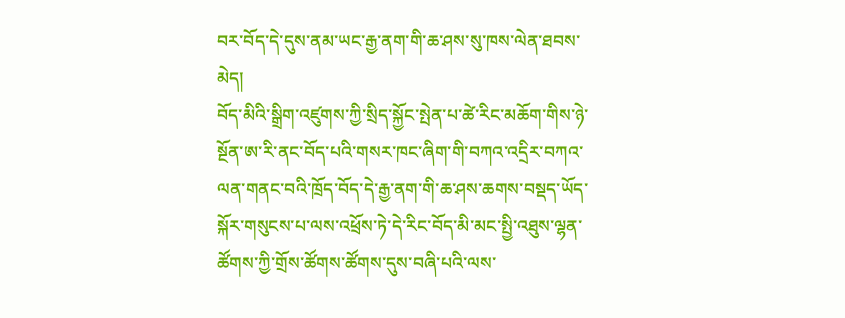བར་བོད་དེ་དུས་ནམ་ཡང་རྒྱ་ནག་གི་ཆ་ཤས་སུ་ཁས་ལེན་ཐབས་མེད།
བོད་མིའི་སྒྲིག་འཛུགས་ཀྱི་སྲིད་སྐྱོང་སྤེན་པ་ཚེ་རིང་མཆོག་གིས་ཉེ་སྔོན་ཨ་རི་ནང་བོད་པའི་གསར་ཁང་ཞིག་གི་བཀའ་འདྲིར་བཀའ་ལན་གནང་བའི་ཁྲོད་བོད་དེ་རྒྱ་ནག་གི་ཆ་ཤས་ཆགས་བསྡད་ཡོད་སྐོར་གསུངས་པ་ལས་འཕྲོས་ཏེ་དེ་རིང་བོད་མི་མང་སྤྱི་འཐུས་ལྷན་ཚོགས་ཀྱི་གྲོས་ཚོགས་ཚོགས་དུས་བཞི་པའི་ལས་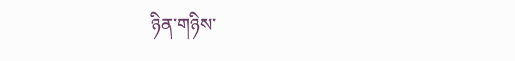ཉིན་གཉིས་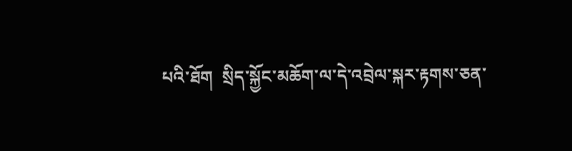པའི་ཐོག  སྲིད་སྐྱོང་མཆོག་ལ་དེ་འབྲེལ་སྐར་རྟགས་ཅན་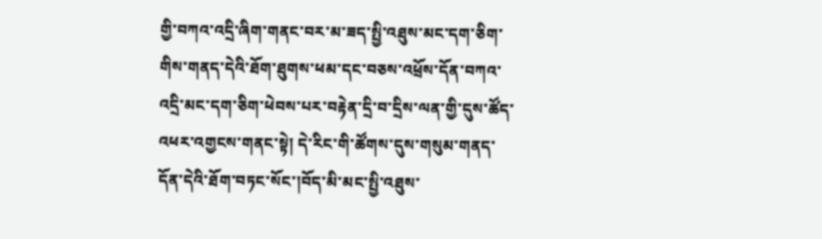གྱི་བཀའ་འདྲི་ཞིག་གནང་བར་མ་ཟད་སྤྱི་འཐུས་མང་དག་ཅིག་གིས་གནད་དེའི་ཐོག་ཐུགས་ཕམ་དང་བཅས་འཕྲོས་དོན་བཀའ་འདྲི་མང་དག་ཅིག་ཕེབས་པར་བརྟེན་དྲི་བ་དྲིས་ལན་གྱི་དུས་ཚོད་འཕར་འགྱངས་གནང་སྟེ། དེ་རིང་གི་ཚོགས་དུས་གསུམ་གནད་དོན་དེའི་ཐོག་བཏང་སོང་།བོད་མི་མང་སྤྱི་འཐུས་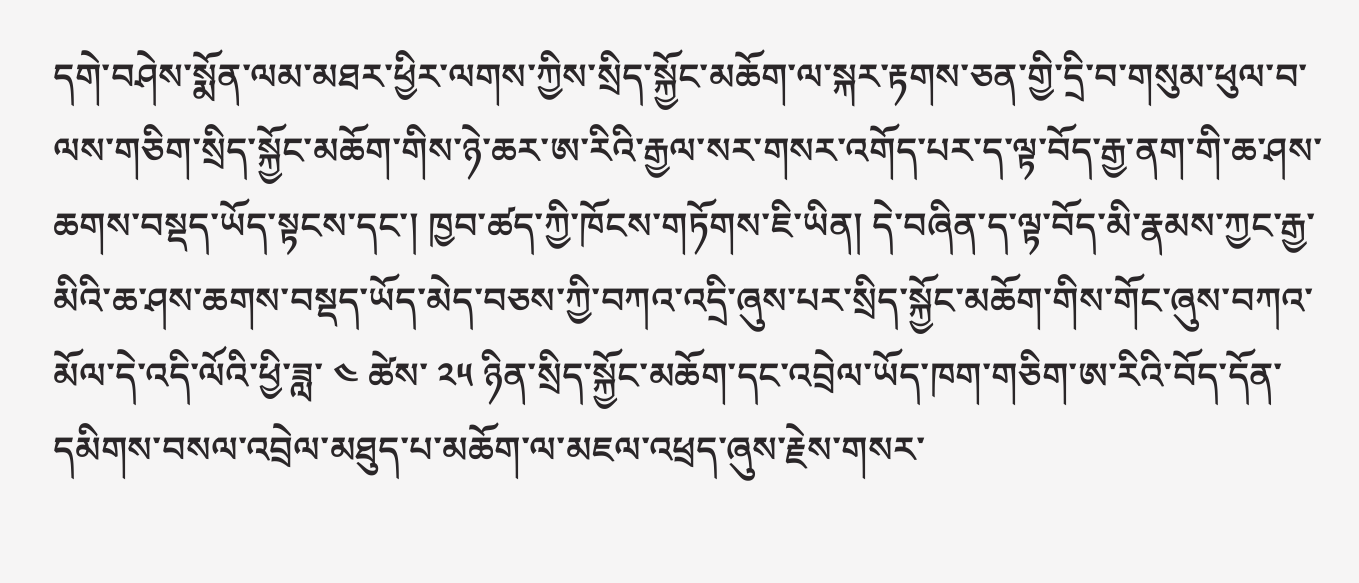དགེ་བཤེས་སྨོན་ལམ་མཐར་ཕྱིར་ལགས་ཀྱིས་སྲིད་སྐྱོང་མཆོག་ལ་སྐར་རྟགས་ཅན་གྱི་དྲི་བ་གསུམ་ཕུལ་བ་ལས་གཅིག་སྲིད་སྐྱོང་མཆོག་གིས་ཉེ་ཆར་ཨ་རིའི་རྒྱལ་སར་གསར་འགོད་པར་ད་ལྟ་བོད་རྒྱ་ནག་གི་ཆ་ཤས་ཆགས་བསྡད་ཡོད་སྟངས་དང་། ཁྱབ་ཚད་ཀྱི་ཁོངས་གཏོགས་ཇི་ཡིན། དེ་བཞིན་ད་ལྟ་བོད་མི་རྣམས་ཀྱང་རྒྱ་མིའི་ཆ་ཤས་ཆགས་བསྡད་ཡོད་མེད་བཅས་ཀྱི་བཀའ་འདྲི་ཞུས་པར་སྲིད་སྐྱོང་མཆོག་གིས་གོང་ཞུས་བཀའ་མོལ་དེ་འདི་ལོའི་ཕྱི་ཟླ་ ༤ ཚེས་ ༢༥ ཉིན་སྲིད་སྐྱོང་མཆོག་དང་འབྲེལ་ཡོད་ཁག་གཅིག་ཨ་རིའི་བོད་དོན་དམིགས་བསལ་འབྲེལ་མཐུད་པ་མཆོག་ལ་མཇལ་འཕྲད་ཞུས་རྗེས་གསར་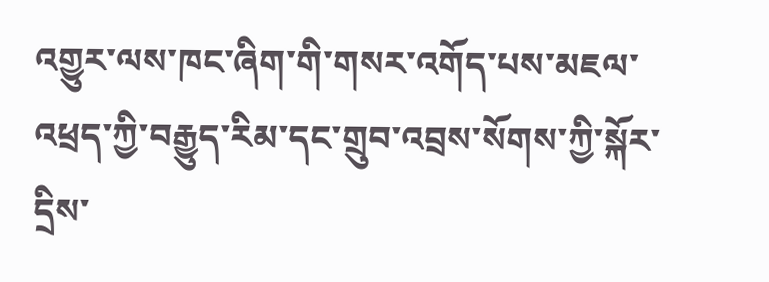འགྱུར་ལས་ཁང་ཞིག་གི་གསར་འགོད་པས་མཇལ་འཕྲད་ཀྱི་བརྒྱུད་རིམ་དང་གྲུབ་འབྲས་སོགས་ཀྱི་སྐོར་དྲིས་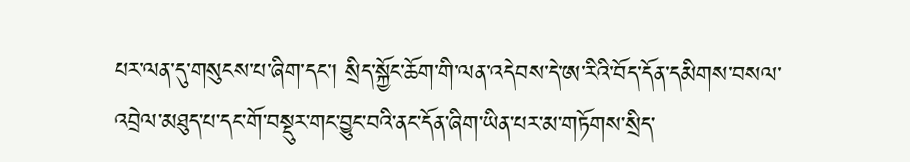པར་ལན་དུ་གསུངས་པ་ཞིག་དང་། སྲིད་སྐྱོང་ཆོག་གི་ལན་འདེབས་དེ་ཨ་རིའི་བོད་དོན་དམིགས་བསལ་འབྲེལ་མཐུད་པ་དང་གོ་བསྡུར་གང་བྱུང་བའི་ནང་དོན་ཞིག་ཡིན་པར་མ་གཏོགས་སྲིད་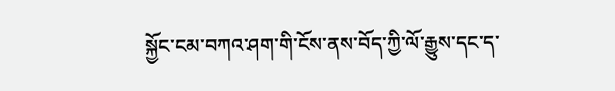སྐྱོང་ངམ་བཀའ་ཤག་གི་ངོས་ནས་བོད་ཀྱི་ལོ་རྒྱུས་དང་ད་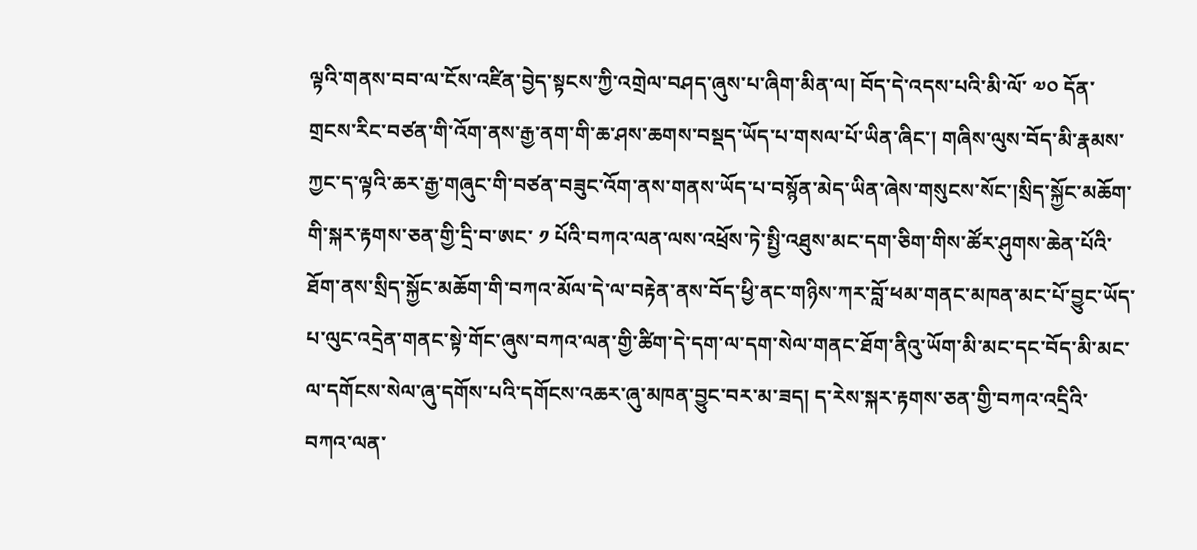ལྟའི་གནས་བབ་ལ་ངོས་འཛིན་བྱེད་སྟངས་ཀྱི་འགྲེལ་བཤད་ཞུས་པ་ཞིག་མིན་ལ། བོད་དེ་འདས་པའི་མི་ལོ་ ༧༠ དོན་གྲངས་རིང་བཙན་གི་འོག་ནས་རྒྱ་ནག་གི་ཆ་ཤས་ཆགས་བསྡད་ཡོད་པ་གསལ་པོ་ཡིན་ཞིང་། གཞིས་ལུས་བོད་མི་རྣམས་ཀྱང་ད་ལྟའི་ཆར་རྒྱ་གཞུང་གི་བཙན་བཟུང་འོག་ནས་གནས་ཡོད་པ་བསྙོན་མེད་ཡིན་ཞེས་གསུངས་སོང་།སྲིད་སྐྱོང་མཆོག་གི་སྐར་རྟགས་ཅན་གྱི་དྲི་བ་ཨང་ ༡ པོའི་བཀའ་ལན་ལས་འཕྲོས་ཏེ་སྤྱི་འཐུས་མང་དག་ཅིག་གིས་ཚོར་ཤུགས་ཆེན་པོའི་ཐོག་ནས་སྲིད་སྐྱོང་མཆོག་གི་བཀའ་མོལ་དེ་ལ་བརྟེན་ནས་བོད་ཕྱི་ནང་གཉིས་ཀར་བློ་ཕམ་གནང་མཁན་མང་པོ་བྱུང་ཡོད་པ་ལུང་འདྲེན་གནང་སྟེ་གོང་ཞུས་བཀའ་ལན་གྱི་ཚིག་དེ་དག་ལ་དག་སེལ་གནང་ཐོག་ནིའུ་ཡོག་མི་མང་དང་བོད་མི་མང་ལ་དགོངས་སེལ་ཞུ་དགོས་པའི་དགོངས་འཆར་ཞུ་མཁན་བྱུང་བར་མ་ཟད། ད་རེས་སྐར་རྟགས་ཅན་གྱི་བཀའ་འདྲིའི་བཀའ་ལན་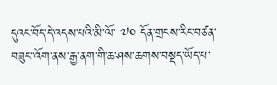དུའང་བོད་དེ་འདས་པའི་མི་ལོ་ ༧༠ དོན་གྲངས་རིང་བཙན་བཟུང་་འོག་ནས་རྒྱ་ནག་གི་ཆ་ཤས་ཆགས་བསྡད་ཡོད་པ་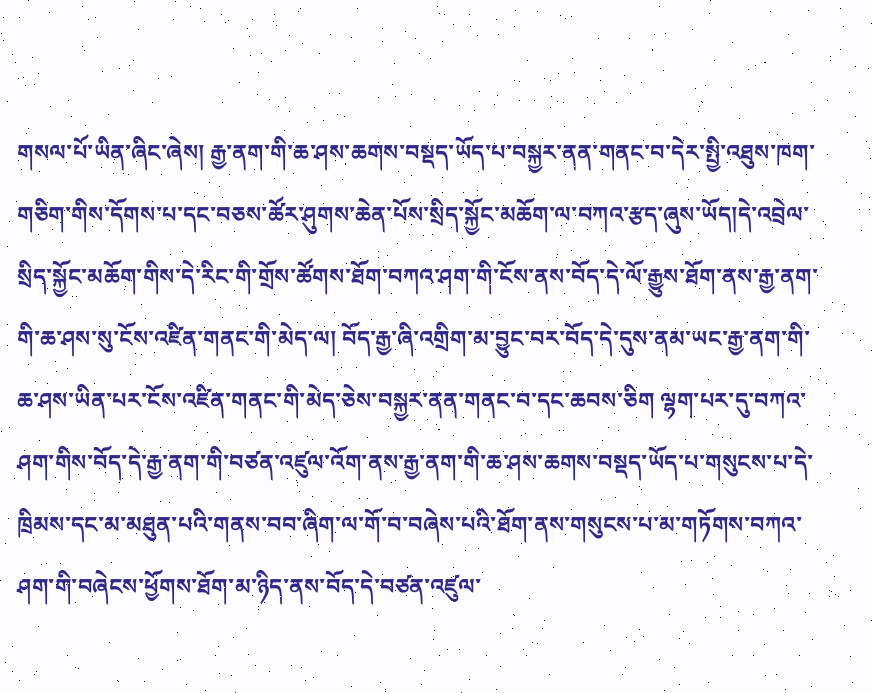གསལ་པོ་ཡིན་ཞིང་ཞེས། རྒྱ་ནག་གི་ཆ་ཤས་ཆགས་བསྡད་ཡོད་པ་བསྐྱར་ནན་གནང་བ་དེར་སྤྱི་འཐུས་ཁག་གཅིག་གིས་དོགས་པ་དང་བཅས་ཚོར་ཤུགས་ཆེན་པོས་སྲིད་སྐྱོང་མཆོག་ལ་བཀའ་རྩད་ཞུས་ཡོད།དེ་འབྲེལ་སྲིད་སྐྱོང་མཆོག་གིས་དེ་རིང་གི་གྲོས་ཚོགས་ཐོག་བཀའ་ཤག་གི་ངོས་ནས་བོད་དེ་ལོ་རྒྱུས་ཐོག་ནས་རྒྱ་ནག་གི་ཆ་ཤས་སུ་ངོས་འཛིན་གནང་གི་མེད་ལ། བོད་རྒྱ་ཞི་འགྲིག་མ་བྱུང་བར་བོད་དེ་དུས་ནམ་ཡང་རྒྱ་ནག་གི་ཆ་ཤས་ཡིན་པར་ངོས་འཛིན་གནང་གི་མེད་ཅེས་བསྐྱར་ནན་གནང་བ་དང་ཆབས་ཅིག ལྷག་པར་དུ་བཀའ་ཤག་གིས་བོད་དེ་རྒྱ་ནག་གི་བཙན་འཛུལ་འོག་ནས་རྒྱ་ནག་གི་ཆ་ཤས་ཆགས་བསྡད་ཡོད་པ་གསུངས་པ་དེ་ཁྲིམས་དང་མ་མཐུན་པའི་གནས་བབ་ཞིག་ལ་གོ་བ་བཞེས་པའི་ཐོག་ནས་གསུངས་པ་མ་གཏོགས་བཀའ་ཤག་གི་བཞེངས་ཕྱོགས་ཐོག་མ་ཉིད་ནས་བོད་དེ་བཙན་འཛུལ་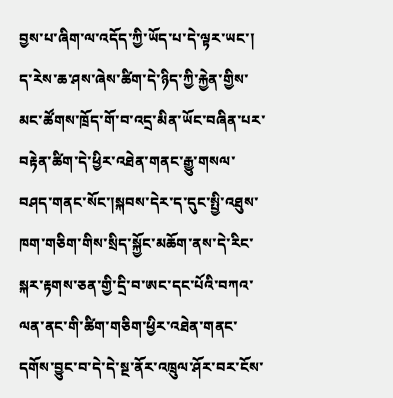བྱས་པ་ཞིག་ལ་འདོད་ཀྱི་ཡོད་པ་དེ་ལྟར་ཡང་། ད་རེས་ཆ་ཤས་ཞེས་ཚིག་དེ་ཉིད་ཀྱི་རྐྱེན་གྱིས་མང་ཚོགས་ཁྲོད་གོ་བ་འདྲ་མིན་ཡོང་བཞིན་པར་བརྟེན་ཚིག་དེ་ཕྱིར་འཐེན་གནང་རྒྱུ་གསལ་བཤད་གནང་སོང་།སྐབས་དེར་ད་དུང་སྤྱི་འཐུས་ཁག་གཅིག་གིས་སྲིད་སྐྱོང་མཆོག་ནས་དེ་རིང་སྐར་རྟགས་ཅན་གྱི་དྲི་བ་ཨང་དང་པོའི་བཀའ་ལན་ནང་གི་ཚིག་གཅིག་ཕྱིར་འཐེན་གནང་དགོས་བྱུང་བ་དེ་དེ་སྔ་ནོར་འཁྲུལ་ཤོར་བར་ངོས་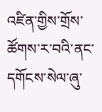འཛིན་གྱིས་གྲོས་ཚོགས་ར་བའི་ནང་དགོངས་སེལ་ཞུ་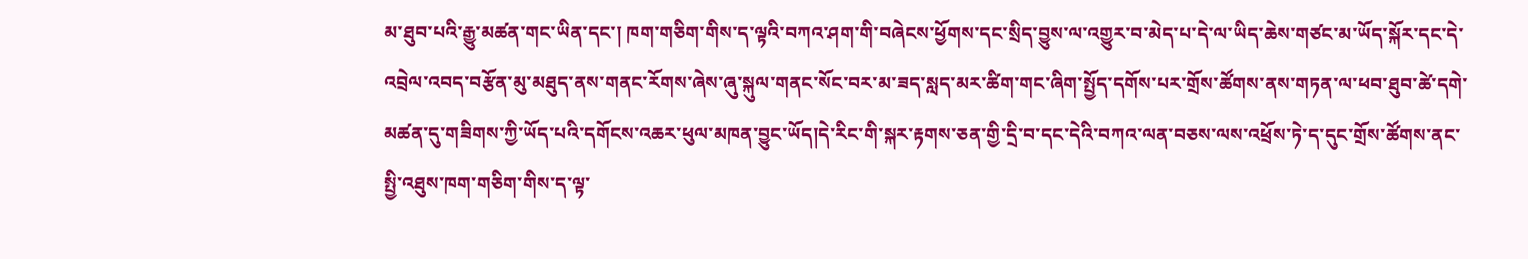མ་ཐུབ་པའི་རྒྱུ་མཚན་གང་ཡིན་དང་། ཁག་གཅིག་གིས་ད་ལྟའི་བཀའ་ཤག་གི་བཞེངས་ཕྱོགས་དང་སྲིད་བྱུས་ལ་འགྱུར་བ་མེད་པ་དེ་ལ་ཡིད་ཆེས་གཙང་མ་ཡོད་སྐོར་དང་དེ་འབྲེལ་འབད་བརྩོན་མུ་མཐུད་ནས་གནང་རོགས་ཞེས་ཞུ་སྐུལ་གནང་སོང་བར་མ་ཟད་སླད་མར་ཚིག་གང་ཞིག་སྤྱོད་དགོས་པར་གྲོས་ཚོགས་ནས་གཏན་ལ་ཕབ་ཐུབ་ཚེ་དགེ་མཚན་དུ་གཟིགས་ཀྱི་ཡོད་པའི་དགོངས་འཆར་ཕུལ་མཁན་བྱུང་ཡོད།དེ་རིང་གི་སྐར་རྟགས་ཅན་གྱི་དྲི་བ་དང་དེའི་བཀའ་ལན་བཅས་ལས་འཕྲོས་ཏེ་ད་དུང་གྲོས་ཚོགས་ནང་སྤྱི་འཐུས་ཁག་གཅིག་གིས་ད་ལྟ་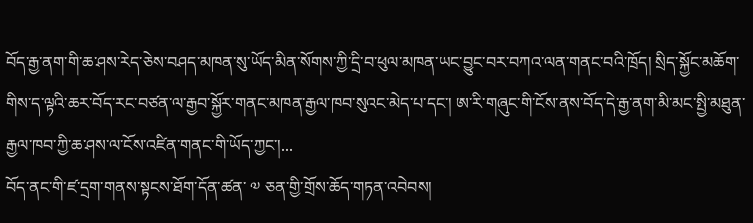བོད་རྒྱ་ནག་གི་ཆ་ཤས་རེད་ཅེས་བཤད་མཁན་སུ་ཡོད་མིན་སོགས་ཀྱི་དྲི་བ་ཕུལ་མཁན་ཡང་བྱུང་བར་བཀའ་ལན་གནང་བའི་ཁྲོད། སྲིད་སྐྱོང་མཆོག་གིས་ད་ལྟའི་ཆར་བོད་རང་བཙན་ལ་རྒྱབ་སྐྱོར་གནང་མཁན་རྒྱལ་ཁབ་སུའང་མེད་པ་དང་། ཨ་རི་གཞུང་གི་ངོས་ནས་བོད་དེ་རྒྱ་ནག་མི་མང་སྤྱི་མཐུན་རྒྱལ་ཁབ་ཀྱི་ཆ་ཤས་ལ་ངོས་འཛིན་གནང་གི་ཡོད་ཀྱང་།...
བོད་ནང་གི་ཛ་དྲག་གནས་སྟངས་ཐོག་དོན་ཚན་ ༧ ཅན་གྱི་གྲོས་ཆོད་གཏན་འབེབས།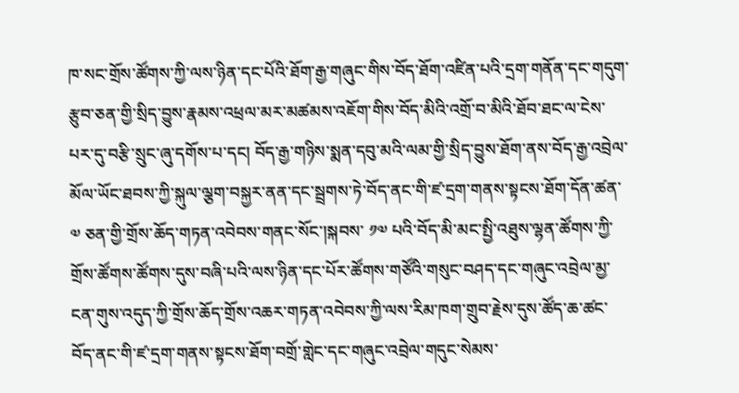ཁ་སང་གྲོས་ཚོགས་ཀྱི་ལས་ཉིན་དང་པོའི་ཐོག་རྒྱ་གཞུང་གིས་བོད་ཐོག་འཛིན་པའི་དྲག་གནོན་དང་གདུག་རྩུབ་ཅན་གྱི་སྲིད་བྱུས་རྣམས་འཕྲལ་མར་མཚམས་འཇོག་གིས་བོད་མིའི་འགྲོ་བ་མིའི་ཐོབ་ཐང་ལ་ངེས་པར་དུ་བརྩི་སྲུང་ཞུ་དགོས་པ་དང། བོད་རྒྱ་གཉིས་སྨན་དབུ་མའི་ལམ་གྱི་སྲིད་བྱུས་ཐོག་ནས་བོད་རྒྱ་འབྲེལ་མོལ་ཡོང་ཐབས་ཀྱི་སྐུལ་ལྕག་བསྐྱར་ནན་དང་སྦྲགས་ཏེ་བོད་ནང་གི་ཛ་དྲག་གནས་སྟངས་ཐོག་དོན་ཚན་ ༧ ཅན་གྱི་གྲོས་ཆོད་གཏན་འབེབས་གནང་སོང་།སྐབས་ ༡༧ པའི་བོད་མི་མང་སྤྱི་འཐུས་ལྷན་ཚོགས་ཀྱི་གྲོས་ཚོགས་ཚོགས་དུས་བཞི་པའི་ལས་ཉིན་དང་པོར་ཚོགས་གཙོའི་གསུང་བཤད་དང་གཞུང་འབྲེལ་མྱ་ངན་གུས་འདུད་ཀྱི་གྲོས་ཆོད་གྲོས་འཆར་གཏན་འབེབས་ཀྱི་ལས་རིམ་ཁག་གྲུབ་རྗེས་དུས་ཚོད་ཆ་ཚང་བོད་ནང་གི་ཛ་དྲག་གནས་སྟངས་ཐོག་བགྲོ་གླེང་དང་གཞུང་འབྲེལ་གདུང་སེམས་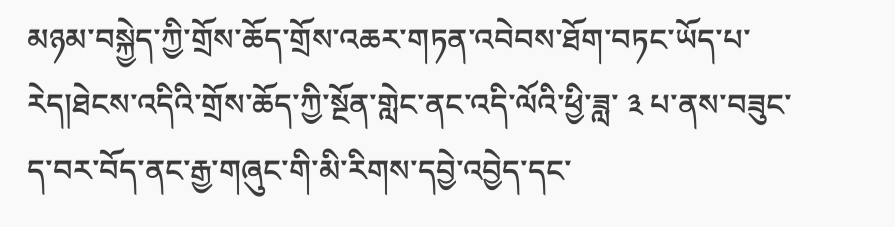མཉམ་བསྐྱེད་ཀྱི་གྲོས་ཆོད་གྲོས་འཆར་གཏན་འབེབས་ཐོག་བཏང་ཡོད་པ་རེད།ཐེངས་འདིའི་གྲོས་ཆོད་ཀྱི་སྔོན་གླེང་ནང་འདི་ལོའི་ཕྱི་ཟླ་ ༣ པ་ནས་བཟུང་ད་བར་བོད་ནང་རྒྱ་གཞུང་གི་མི་རིགས་དབྱེ་འབྱེད་དང་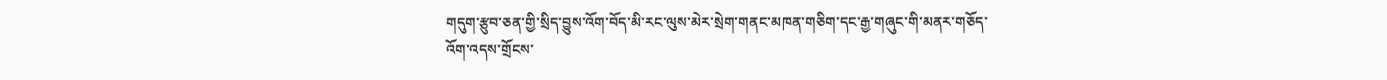གདུག་རྩུབ་ཅན་གྱི་སྲིད་བྱུས་འོག་བོད་མི་རང་ལུས་མེར་སྲེག་གནང་མཁན་གཅིག་དང་རྒྱ་གཞུང་གི་མནར་གཅོད་འོག་འདས་གྲོངས་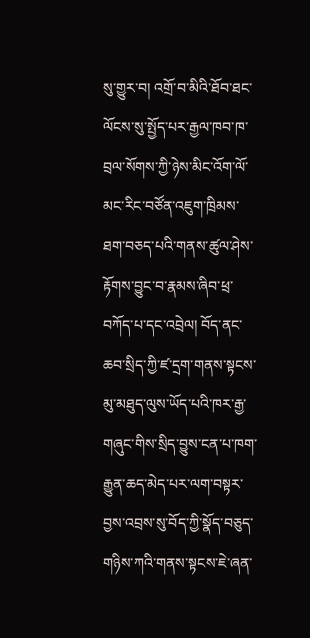སུ་གྱུར་བ། འགྲོ་བ་མིའི་ཐོབ་ཐང་ལོངས་སུ་སྤྱོད་པར་རྒྱལ་ཁབ་ཁ་བྲལ་སོགས་ཀྱི་ཉེས་མིང་འོག་ལོ་མང་རིང་བཙོན་འཇུག་ཁྲིམས་ཐག་བཅད་པའི་གནས་ཚུལ་ཤེས་རྟོགས་བྱུང་བ་རྣམས་ཞིབ་ཕྲ་བཀོད་པ་དང་འབྲེལ། བོད་ནང་ཆབ་སྲིད་ཀྱི་ཛ་དྲག་གནས་སྟངས་མུ་མཐུད་ལུས་ཡོད་པའི་ཁར་རྒྱ་གཞུང་གིས་སྲིད་བྱུས་ངན་པ་ཁག་རྒྱུན་ཆད་མེད་པར་ལག་བསྟར་བྱས་འབྲས་སུ་བོད་ཀྱི་སྣོད་བཅུད་གཉིས་ཀའི་གནས་སྟངས་ཇེ་ཞན་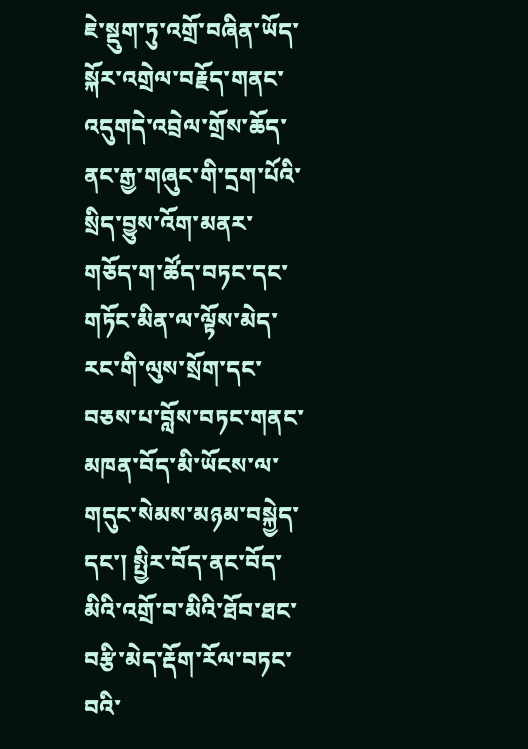ཇེ་སྡུག་ཏུ་འགྲོ་བཞིན་ཡོད་སྐོར་འགྲེལ་བརྗོད་གནང་འདུགདེ་འབྲེལ་གྲོས་ཆོད་ནང་རྒྱ་གཞུང་གི་དྲག་པོའི་སྲིད་བྱུས་འོག་མནར་གཅོད་ག་ཚོད་བཏང་དང་གཏོང་མིན་ལ་ལྟོས་མེད་རང་གི་ལུས་སྲོག་དང་བཅས་པ་བློས་བཏང་གནང་མཁན་བོད་མི་ཡོངས་ལ་གདུང་སེམས་མཉམ་བསྐྱེད་དང་། སྤྱིར་བོད་ནང་བོད་མིའི་འགྲོ་བ་མིའི་ཐོབ་ཐང་བརྩི་མེད་རྡོག་རོལ་བཏང་བའི་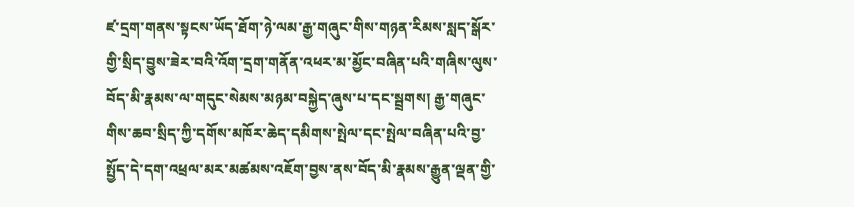ཛ་དྲག་གནས་སྟངས་ཡོད་ཐོག་ཉེ་ལམ་རྒྱ་གཞུང་གིས་གཉན་རིམས་སླད་སྒོར་གྱི་སྲིད་བྱུས་ཟེར་བའི་འོག་དྲག་གནོན་འཕར་མ་མྱོང་བཞིན་པའི་གཞིས་ལུས་བོད་མི་རྣམས་ལ་གདུང་སེམས་མཉམ་བསྐྱེད་ཞུས་པ་དང་སྦྲགས། རྒྱ་གཞུང་གིས་ཆབ་སྲིད་ཀྱི་དགོས་མཁོར་ཆེད་དམིགས་སྤེལ་དང་སྤེལ་བཞིན་པའི་བྱ་སྤྱོད་དེ་དག་འཕྲལ་མར་མཚམས་འཇོག་བྱས་ནས་བོད་མི་རྣམས་རྒྱུན་ལྡན་གྱི་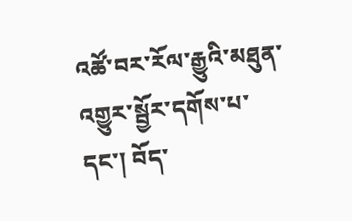འཚོ་བར་རོལ་རྒྱུའི་མཐུན་འགྱུར་སྦྱོར་དགོས་པ་དང་། བོད་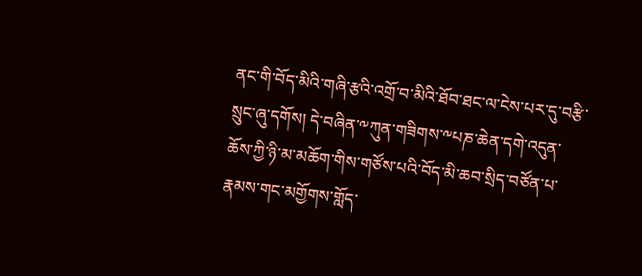ནང་གི་བོད་མིའི་གཞི་རྩའི་འགྲོ་བ་མིའི་ཐོབ་ཐང་ལ་ངེས་པར་དུ་བརྩི་སྲུང་ཞུ་དགོས། དེ་བཞིན་༸ཀུན་གཟིགས་༸པཎ་ཆེན་དགེ་འདུན་ཆོས་ཀྱི་ཉི་མ་མཆོག་གིས་གཙོས་པའི་བོད་མི་ཆབ་སྲིད་བཙོན་པ་རྣམས་གང་མགྱོགས་གློད་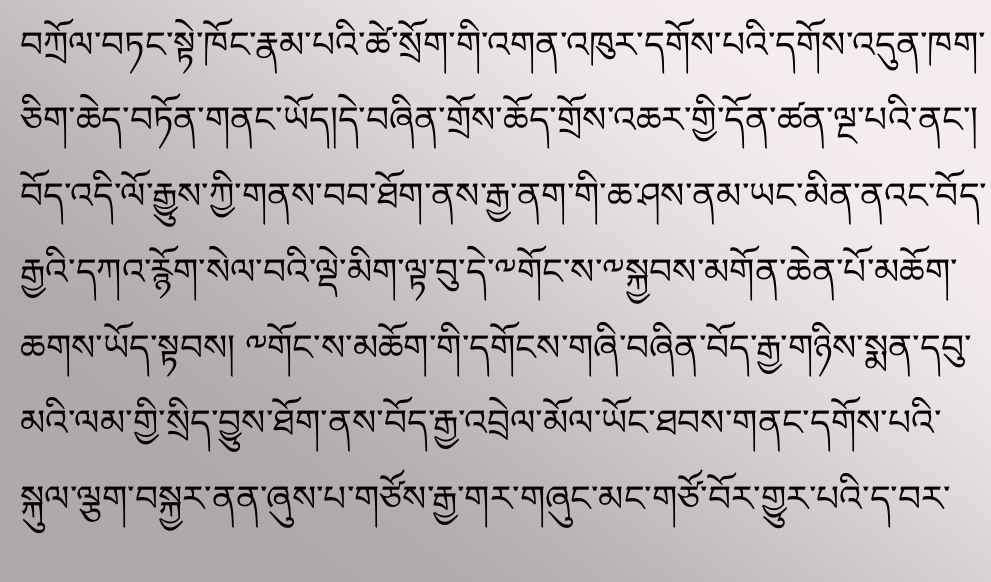བཀྲོལ་བཏང་སྟེ་ཁོང་རྣམ་པའི་ཚེ་སྲོག་གི་འགན་འཁུར་དགོས་པའི་དགོས་འདུན་ཁག་ཅིག་ཆེད་བཏོན་གནང་ཡོད།དེ་བཞིན་གྲོས་ཆོད་གྲོས་འཆར་གྱི་དོན་ཚན་ལྔ་པའི་ནང་། བོད་འདི་ལོ་རྒྱུས་ཀྱི་གནས་བབ་ཐོག་ནས་རྒྱ་ནག་གི་ཆ་ཤས་ནམ་ཡང་མིན་ནའང་བོད་རྒྱའི་དཀའ་རྙོག་སེལ་བའི་ལྡེ་མིག་ལྟ་བུ་དེ་༸གོང་ས་༸སྐྱབས་མགོན་ཆེན་པོ་མཆོག་ཆགས་ཡོད་སྟབས། ༸གོང་ས་མཆོག་གི་དགོངས་གཞི་བཞིན་བོད་རྒྱ་གཉིས་སྨན་དབུ་མའི་ལམ་གྱི་སྲིད་བྱུས་ཐོག་ནས་བོད་རྒྱ་འབྲེལ་མོལ་ཡོང་ཐབས་གནང་དགོས་པའི་སྐུལ་ལྕག་བསྐྱར་ནན་ཞུས་པ་གཙོས་རྒྱ་གར་གཞུང་མང་གཙོ་བོར་གྱུར་པའི་ད་བར་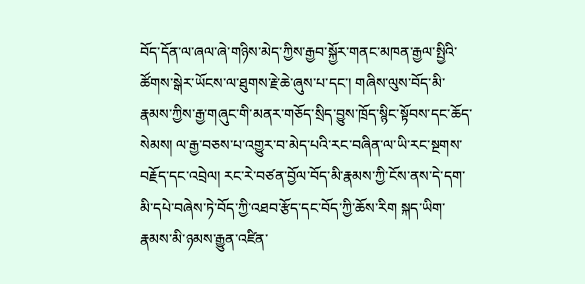བོད་དོན་ལ་ཞལ་ཞེ་གཉིས་མེད་ཀྱིས་རྒྱབ་སྐྱོར་གནང་མཁན་རྒྱལ་སྤྱིའི་ཚོགས་སྒེར་ཡོངས་ལ་ཐུགས་རྗེ་ཆེ་ཞུས་པ་དང་། གཞིས་ལུས་བོད་མི་རྣམས་ཀྱིས་རྒྱ་གཞུང་གི་མནར་གཅོད་སྲིད་བྱུས་ཁྲོད་སྙིང་སྟོབས་དང་ཆོད་སེམས། ལ་རྒྱ་བཅས་པ་འགྱུར་བ་མེད་པའི་རང་བཞིན་ལ་ཡི་རང་སྔགས་བརྗོད་དང་འབྲེལ། རང་རེ་བཙན་བྱོལ་བོད་མི་རྣམས་ཀྱི་ངོས་ནས་དེ་དག་མི་དཔེ་བཞེས་ཏེ་བོད་ཀྱི་འཐབ་རྩོད་དང་བོད་ཀྱི་ཆོས་རིག སྐད་ཡིག་རྣམས་མི་ཉམས་རྒྱུན་འཛིན་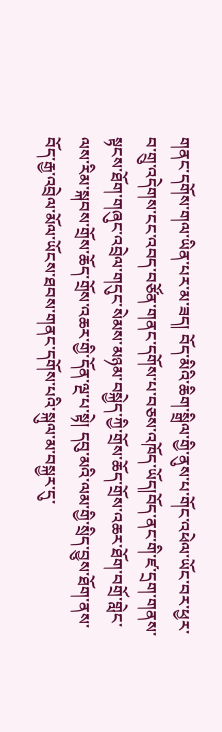གནང་དགོས་གལ་ཡིན་པར་མ་ཟད། བོད་མིའི་ཆིག་སྒྲིལ་གྱི་ནུས་པ་གོང་འཕེལ་ཡོང་བར་ཕྱར་བ་གྲུ་འདེགས་ངང་འབད་བཙོན་གནང་དགོས་པ་བཅས་འཁོད་ཡོད།བོད་ནང་གི་ཛ་དྲག་གནས་སྟངས་ཐོག་གཞུང་འབྲེལ་གདུང་སེམས་མཉམ་བསྐྱེད་ཀྱི་གྲོས་ཆོད་གྲོས་འཆར་ཐོག་བགྲོ་གླེང་ལས་རིམ་སྐབས་གྲོས་ཆོད་གྲོས་འཆར་གྱི་དོན་ལྔ་པ་སྟེ། དབུ་མའི་ལམ་གྱི་སྲིད་བྱུས་ཐོག་ནས་བོད་རྒྱ་འབྲེལ་མོལ་ཡོངས་ཐབས་གནང་དགོས་པའི་སྐུལ་མ་བསྐྱར་དུ་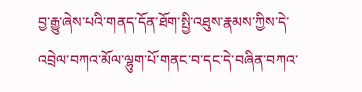བྱ་རྒྱུ་ཞེས་པའི་གནད་དོན་ཐོག་སྤྱི་འཐུས་རྣམས་ཀྱིས་དེ་འབྲེལ་བཀའ་མོལ་ལྷུག་པོ་གནང་བ་དང་དེ་བཞིན་བཀའ་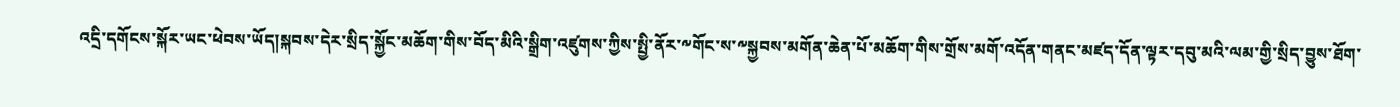འདྲི་དགོངས་སྐོར་ཡང་ཕེབས་ཡོད།སྐབས་དེར་སྲིད་སྐྱོང་མཆོག་གིས་བོད་མིའི་སྒྲིག་འཛུགས་ཀྱིས་སྤྱི་ནོར་༸གོང་ས་༸སྐྱབས་མགོན་ཆེན་པོ་མཆོག་གིས་གྲོས་མགོ་འདོན་གནང་མཛད་དོན་ལྟར་དབུ་མའི་ལམ་གྱི་སྲིད་བྱུས་ཐོག་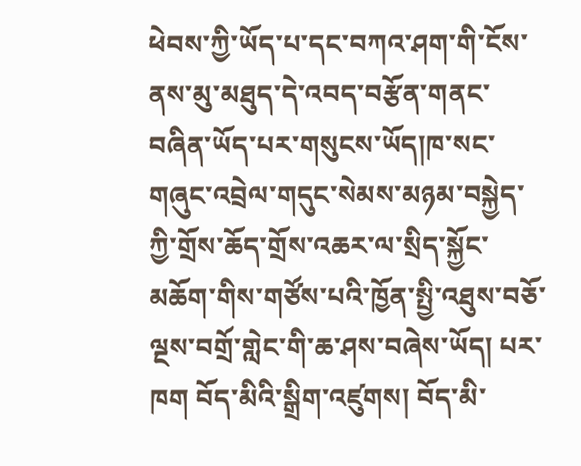ཕེབས་ཀྱི་ཡོད་པ་དང་བཀའ་ཤག་གི་ངོས་ནས་མུ་མཐུད་དེ་འབད་བརྩོན་གནང་བཞིན་ཡོད་པར་གསུངས་ཡོད།ཁ་སང་གཞུང་འབྲེལ་གདུང་སེམས་མཉམ་བསྐྱེད་ཀྱི་གྲོས་ཆོད་གྲོས་འཆར་ལ་སྲིད་སྐྱོང་མཆོག་གིས་གཙོས་པའི་ཁྱོན་སྤྱི་འཐུས་བཅོ་ལྔས་བགྲོ་གླེང་གི་ཆ་ཤས་བཞེས་ཡོད། པར་ཁག བོད་མིའི་སྒྲིག་འཛུགས། བོད་མི་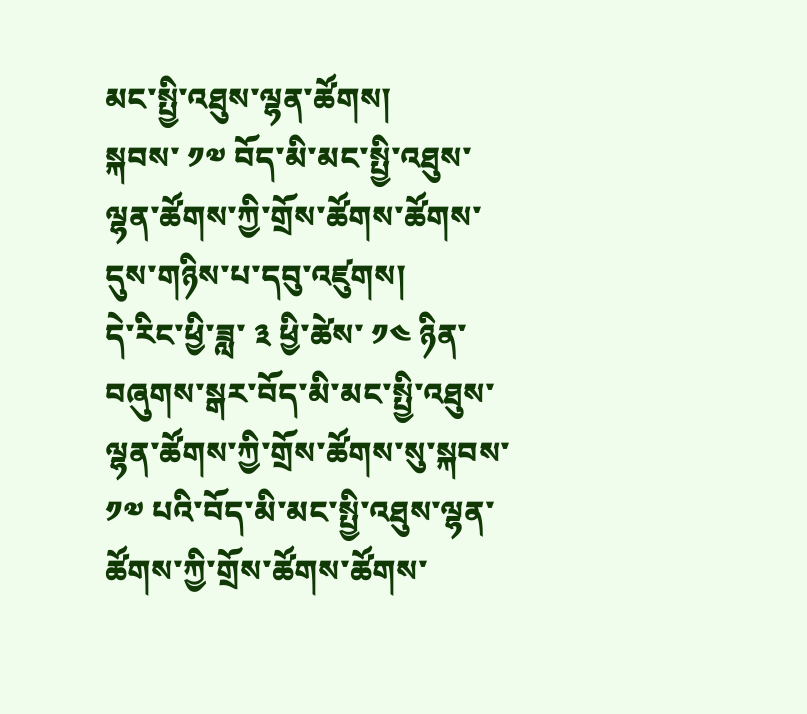མང་སྤྱི་འཐུས་ལྷན་ཚོགས།
སྐབས་ ༡༧ བོད་མི་མང་སྤྱི་འཐུས་ལྷན་ཚོགས་ཀྱི་གྲོས་ཚོགས་ཚོགས་དུས་གཉིས་པ་དབུ་འཛུགས།
དེ་རིང་ཕྱི་ཟླ་ ༣ ཕྱི་ཚེས་ ༡༤ ཉིན་བཞུགས་སྒར་བོད་མི་མང་སྤྱི་འཐུས་ལྷན་ཚོགས་ཀྱི་གྲོས་ཚོགས་སུ་སྐབས་ ༡༧ པའི་བོད་མི་མང་སྤྱི་འཐུས་ལྷན་ཚོགས་ཀྱི་གྲོས་ཚོགས་ཚོགས་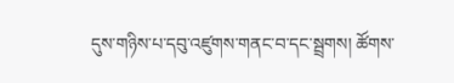དུས་གཉིས་པ་དབུ་འཛུགས་གནང་བ་དང་སྦྲགས། ཚོགས་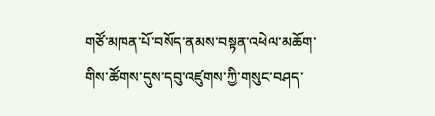གཙོ་མཁན་པོ་བསོད་ནམས་བསྟན་འཕེལ་མཆོག་གིས་ཚོགས་དུས་དབུ་འཛུགས་ཀྱི་གསུང་བཤད་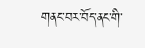གནང་བར་བོད་ནང་གི་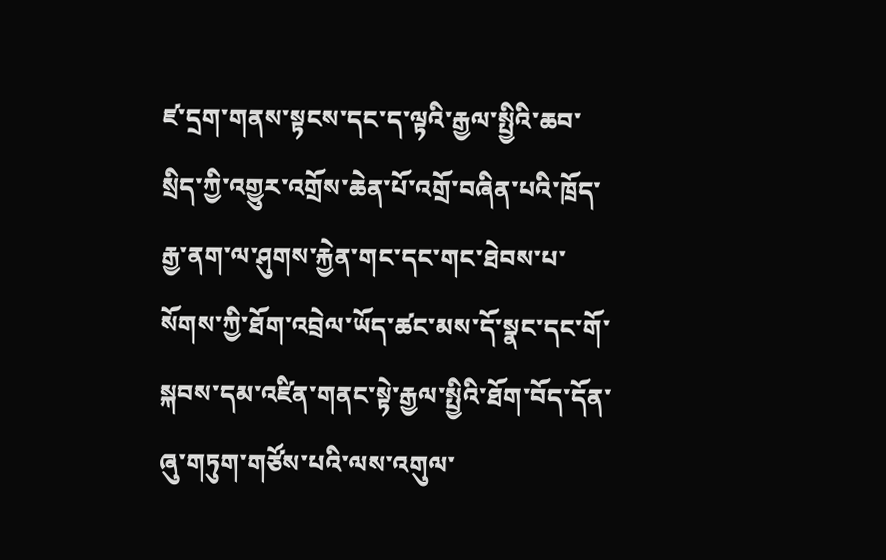ཛ་དྲག་གནས་སྟངས་དང་ད་ལྟའི་རྒྱལ་སྤྱིའི་ཆབ་སྲིད་ཀྱི་འགྱུར་འགྲོས་ཆེན་པོ་འགྲོ་བཞིན་པའི་ཁྲོད་རྒྱ་ནག་ལ་ཤུགས་རྐྱེན་གང་དང་གང་ཐེབས་པ་སོགས་ཀྱི་ཐོག་འབྲེལ་ཡོད་ཚང་མས་དོ་སྣང་དང་གོ་སྐབས་དམ་འཛིན་གནང་སྟེ་རྒྱལ་སྤྱིའི་ཐོག་བོད་དོན་ཞུ་གཏུག་གཙོས་པའི་ལས་འགུལ་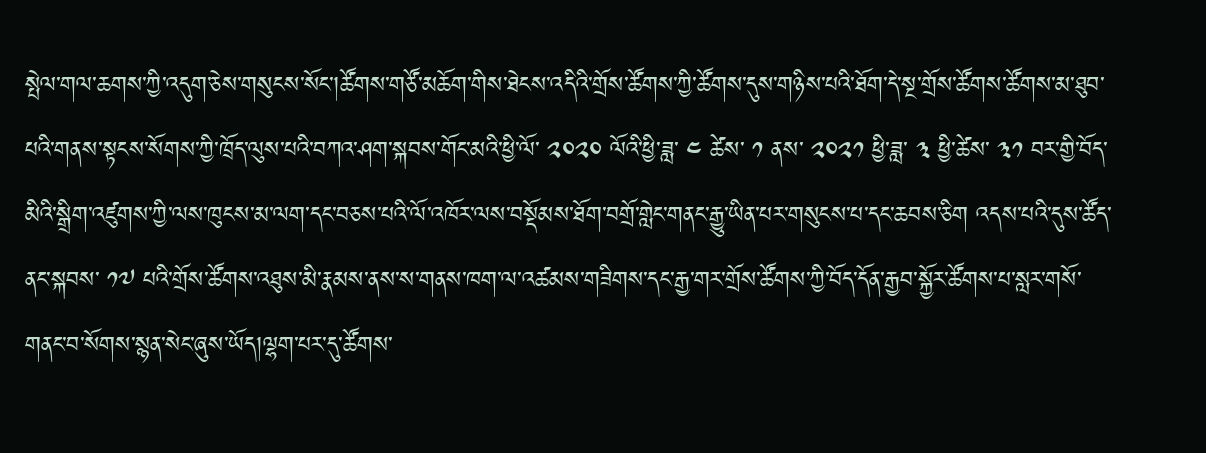སྤེལ་གལ་ཆགས་ཀྱི་འདུག་ཅེས་གསུངས་སོང་།ཚོགས་གཙོ་མཆོག་གིས་ཐེངས་འདིའི་གྲོས་ཚོགས་ཀྱི་ཚོགས་དུས་གཉིས་པའི་ཐོག་དེ་སྔ་གྲོས་ཚོགས་ཚོགས་མ་ཐུབ་པའི་གནས་སྟངས་སོགས་ཀྱི་ཁྲོད་ལུས་པའི་བཀའ་ཤག་སྐབས་གོང་མའི་ཕྱི་ལོ་ ༢༠༢༠ ལོའི་ཕྱི་ཟླ་ ༤ ཚེས་ ༡ ནས་ ༢༠༢༡ ཕྱི་ཟླ་ ༣ ཕྱི་ཚེས་ ༣༡ བར་གྱི་བོད་མིའི་སྒྲིག་འཛུགས་ཀྱི་ལས་ཁུངས་མ་ལག་དང་བཅས་པའི་ལོ་འཁོར་ལས་བསྡོམས་ཐོག་བགྲོ་གླེང་གནང་རྒྱུ་ཡིན་པར་གསུངས་པ་དང་ཆབས་ཅིག འདས་པའི་དུས་ཚོད་ནང་སྐབས་ ༡༧ པའི་གྲོས་ཚོགས་འཐུས་མི་རྣམས་ནས་ས་གནས་ཁག་ལ་འཚམས་གཟིགས་དང་རྒྱ་གར་གྲོས་ཚོགས་ཀྱི་བོད་དོན་རྒྱབ་སྐྱོར་ཚོགས་པ་སླར་གསོ་གནང་བ་སོགས་སྙན་སེང་ཞུས་ཡོད།ལྷག་པར་དུ་ཚོགས་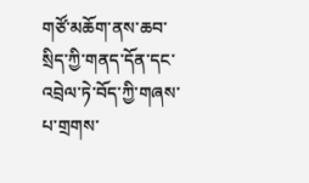གཙོ་མཆོག་ནས་ཆབ་སྲིད་ཀྱི་གནད་དོན་དང་འབྲེལ་ཏེ་བོད་ཀྱི་གཞས་པ་གྲགས་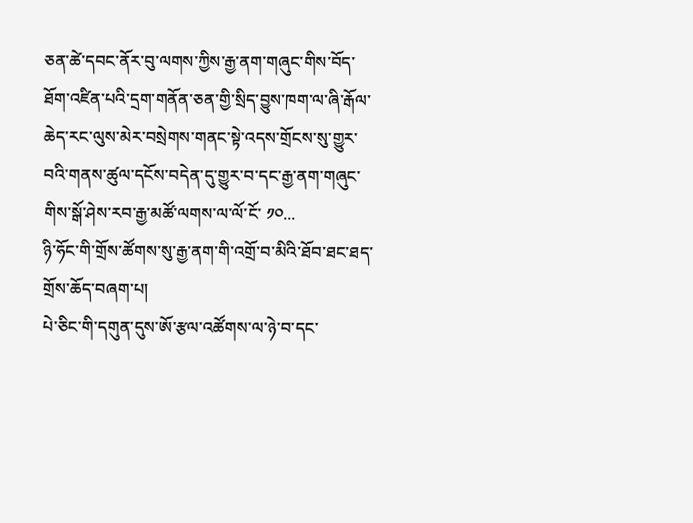ཅན་ཚེ་དབང་ནོར་བུ་ལགས་ཀྱིས་རྒྱ་ནག་གཞུང་གིས་བོད་ཐོག་འཛིན་པའི་དྲག་གནོན་ཅན་གྱི་སྲིད་བྱུས་ཁག་ལ་ཞི་རྒོལ་ཆེད་རང་ལུས་མེར་བསྲེགས་གནང་སྟེ་འདས་གྲོངས་སུ་གྱུར་བའི་གནས་ཚུལ་དངོས་བདེན་དུ་གྱུར་བ་དང་རྒྱ་ནག་གཞུང་གིས་སྒོ་ཤེས་རབ་རྒྱ་མཚོ་ལགས་ལ་ལོ་ངོ་ ༡༠...
ཉི་ཧོང་གི་གྲོས་ཚོགས་སུ་རྒྱ་ནག་གི་འགྲོ་བ་མིའི་ཐོབ་ཐང་ཐད་གྲོས་ཆོད་བཞག་པ།
པེ་ཅིང་གི་དགུན་དུས་ཨོ་རྩལ་འཚོགས་ལ་ཉེ་བ་དང་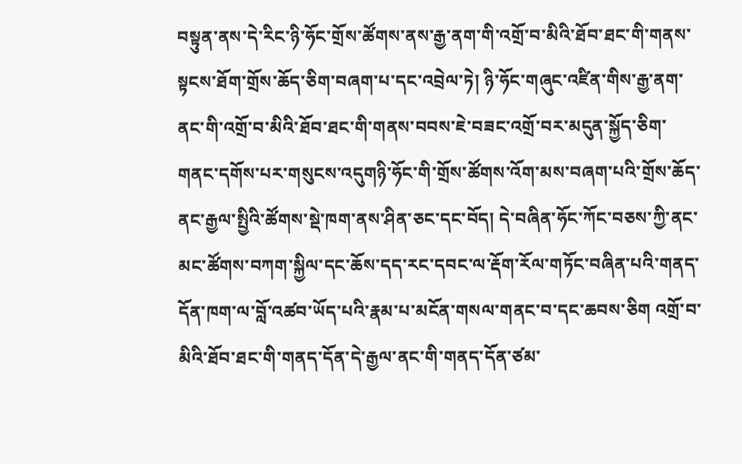བསྟུན་ནས་དེ་རིང་ཉི་ཧོང་གྲོས་ཚོགས་ནས་རྒྱ་ནག་གི་འགྲོ་བ་མིའི་ཐོབ་ཐང་གི་གནས་སྟངས་ཐོག་གྲོས་ཆོད་ཅིག་བཞག་པ་དང་འབྲེལ་ཏེ། ཉི་ཧོང་གཞུང་འཛིན་གིས་རྒྱ་ནག་ནང་གི་འགྲོ་བ་མིའི་ཐོབ་ཐང་གི་གནས་བབས་ཇེ་བཟང་འགྲོ་བར་མདུན་སྐྱོད་ཅིག་གནང་དགོས་པར་གསུངས་འདུགཉི་ཧོང་གི་གྲོས་ཚོགས་འོག་མས་བཞག་པའི་གྲོས་ཆོད་ནང་རྒྱལ་སྤྱིའི་ཚོགས་སྡེ་ཁག་ནས་ཤིན་ཅང་དང་བོད། དེ་བཞིན་ཧོང་ཀོང་བཅས་ཀྱི་ནང་མང་ཚོགས་བཀག་སྐྱིལ་དང་ཆོས་དད་རང་དབང་ལ་རྡོག་རོལ་གཏོང་བཞིན་པའི་གནད་དོན་ཁག་ལ་བློ་འཚབ་ཡོད་པའི་རྣམ་པ་མངོན་གསལ་གནང་བ་དང་ཆབས་ཅིག འགྲོ་བ་མིའི་ཐོབ་ཐང་གི་གནད་དོན་དེ་རྒྱལ་ནང་གི་གནད་དོན་ཙམ་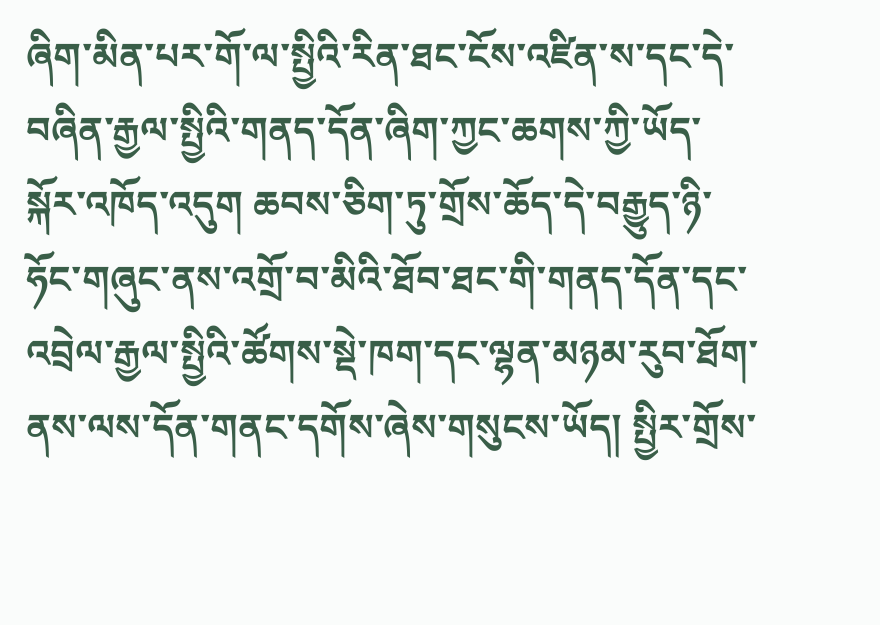ཞིག་མིན་པར་གོ་ལ་སྤྱིའི་རིན་ཐང་ངོས་འཛིན་ས་དང་དེ་བཞིན་རྒྱལ་སྤྱིའི་གནད་དོན་ཞིག་ཀྱང་ཆགས་ཀྱི་ཡོད་སྐོར་འཁོད་འདུག ཆབས་ཅིག་ཏུ་གྲོས་ཆོད་དེ་བརྒྱུད་ཉི་ཧོང་གཞུང་ནས་འགྲོ་བ་མིའི་ཐོབ་ཐང་གི་གནད་དོན་དང་འབྲེལ་རྒྱལ་སྤྱིའི་ཚོགས་སྡེ་ཁག་དང་ལྷན་མཉམ་རུབ་ཐོག་ནས་ལས་དོན་གནང་དགོས་ཞེས་གསུངས་ཡོད། སྤྱིར་གྲོས་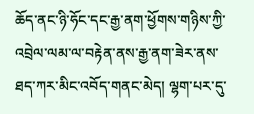ཆོད་ནང་ཉི་ཧོང་དང་རྒྱ་ནག་ཕྱོགས་གཉིས་ཀྱི་འབྲེལ་ལམ་ལ་བརྟེན་ནས་རྒྱ་ནག་ཟེར་ནས་ཐད་ཀར་མིང་འབོད་གནང་མེད། ལྷག་པར་དུ་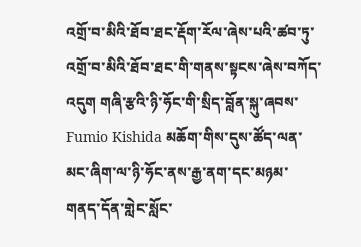འགྲོ་བ་མིའི་ཐོབ་ཐང་རྡོག་རོལ་ཞེས་པའི་ཚབ་ཏུ་འགྲོ་བ་མིའི་ཐོབ་ཐང་གི་གནས་སྟངས་ཞེས་བཀོད་འདུག གཞི་རྩའི་ཉི་ཧོང་གི་སྲིད་བློན་སྐུ་ཞབས་ Fumio Kishida མཆོག་གིས་དུས་ཚོད་ལན་མང་ཞིག་ལ་ཉི་ཧོང་ནས་རྒྱ་ནག་དང་མཉམ་གནད་དོན་གླེང་སློང་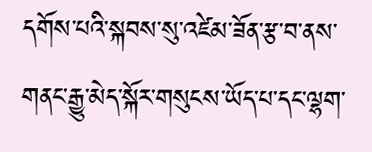དགོས་པའི་སྐབས་སུ་འཛེམ་ཟོན་རྩ་བ་ནས་གནང་རྒྱུ་མེད་སྐོར་གསུངས་ཡོད་པ་དང་ལྷག་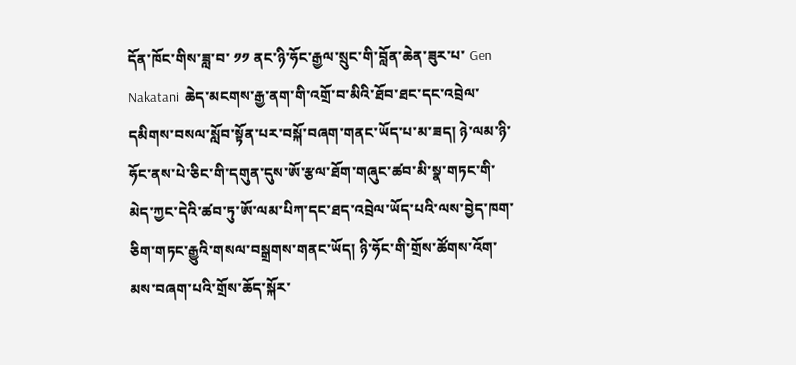དོན་ཁོང་གིས་ཟླ་བ་ ༡༡ ནང་ཉི་ཧོང་རྒྱལ་སྲུང་གི་བློན་ཆེན་ཟུར་པ་ Gen Nakatani  ཆེད་མངགས་རྒྱ་ནག་གི་འགྲོ་བ་མིའི་ཐོབ་ཐང་དང་འབྲེལ་དམིགས་བསལ་སློབ་སྟོན་པར་བསྐོ་བཞག་གནང་ཡོད་པ་མ་ཟད། ཉེ་ལམ་ཉི་ཧོང་ནས་པེ་ཅིང་གི་དགུན་དུས་ཨོ་རྩལ་ཐོག་གཞུང་ཚབ་མི་སྣ་གཏང་གི་མེད་ཀྱང་དེའི་ཚབ་ཏུ་ཨོ་ལམ་པིཀ་དང་ཐད་འབྲེལ་ཡོད་པའི་ལས་བྱེད་ཁག་ཅིག་གཏང་རྒྱུའི་གསལ་བསྒྲགས་གནང་ཡོད། ཉི་ཧོང་གི་གྲོས་ཚོགས་འོག་མས་བཞག་པའི་གྲོས་ཆོད་སྐོར་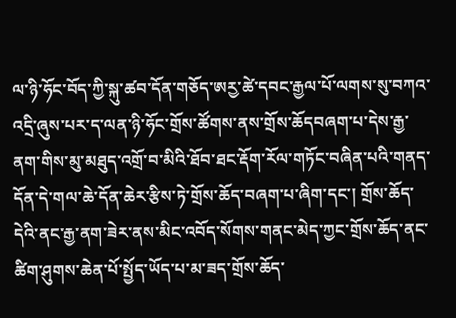ལ་ཉི་ཧོང་བོད་ཀྱི་སྐུ་ཚབ་དོན་གཅོད་ཨརྱ་ཚེ་དབང་རྒྱལ་པོ་ལགས་སུ་བཀའ་འདྲི་ཞུས་པར་ད་ལན་ཉི་ཧོང་གྲོས་ཚོགས་ནས་གྲོས་ཆོདབཞག་པ་དེས་རྒྱ་ནག་གིས་མུ་མཐུད་འགྲོ་བ་མིའི་ཐོབ་ཐང་རྡོག་རོལ་གཏོང་བཞིན་པའི་གནད་དོན་དེ་གལ་ཆེ་དོན་ཆེར་རྩིས་ཏེ་གྲོས་ཆོད་བཞག་པ་ཞིག་དང་། གྲོས་ཆོད་དེའི་ནང་རྒྱ་ནག་ཟེར་ནས་མིང་འབོད་སོགས་གནང་མེད་ཀྱང་གྲོས་ཆོད་ནང་ཚིག་ཤུགས་ཆེན་པོ་སྤྱོད་ཡོད་པ་མ་ཟད་གྲོས་ཆོད་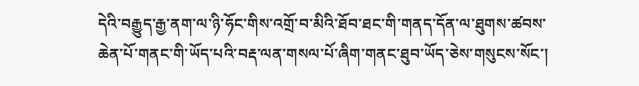དེའི་བརྒྱུད་རྒྱ་ནག་ལ་ཉི་ཧོང་གིས་འགྲོ་བ་མིའི་ཐོབ་ཐང་གི་གནད་དོན་ལ་ཐུགས་ཚབས་ཆེན་པོ་གནང་གི་ཡོད་པའི་བརྡ་ལན་གསལ་པོ་ཞིག་གནང་ཐུབ་ཡོད་ཅེས་གསུངས་སོང་།